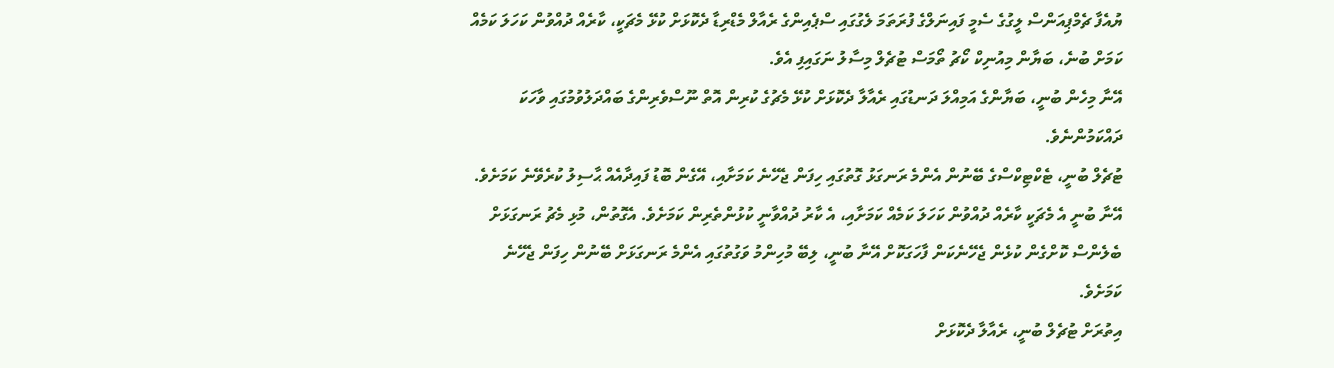ޔުއެފާ ޗެމްޕިއަންސް ލީގުގެ ސެމީ ފައިނަލްގެ ފުރަތަމަ ލެގުގައި ސްޕެއިންގެ ރެއާލް މެޑްރިޑާ ދެކޮޅަށް ކުޅޭ މެޗަކީ، ކާރެއް ދުއްވުން ކަހަލަ ކަމެއް ކަމަށް ބުނެ، ބަޔާން މިއުނިކް ކޯޗު ތޯމަސް ޓުޗެލް މިސާލު ނަގައިފި އެވެ.
އޭނާ މިހެން ބުނީ، ބަޔާންގެ އަމިއްލަ ދަނޑުގައި ރެއާލާ ދެކޮޅަށް ކުޅޭ މެޗުގެ ކުރިން އޮތް ނޫސްވެރިންގެ ބައްދަލުވުމުގައި ވާހަކަ ދައްކަމުންނެވެ.
ޓުޗެލް ބުނީ، ޓެކްޓިކްސްގެ ބޭނުން އެންމެ ރަނގަޅު ގޮތުގައި ހިފަން ޖެހޭނެ ކަމަށާއި، އޭގެން ބޮޑު ފައިދާއެއް ޙާސިލު ކުރެވޭނެ ކަމަށެވެ. އޭނާ ބުނީ އެ މެޗަކީ ކާރެއް ދުއްވުން ކަހަލަ ކަމެއް ކަމަށާއި، އެ ކާރު ދުއްވާނީ ކުޅުންތެރިން ކަމަށެވެ. އެގޮތުން، މުޅި މެޗު ރަނގަޅަށް ބެލެންސް ކޮށްގެން ކުޅެން ޖެހޭނެކަން ފާހަގަކޮށް އޭނާ ބުނީ، ލިބޭ މުހިންމު ވަގުތުގައި އެންމެ ރަނގަޅަށް ބޭނުން ހިފަން ޖެހޭނެ ކަމަށެވެ.
އިތުރަށް ޓުޗެލް ބުނީ، ރެއާލާ ދެކޮޅަށް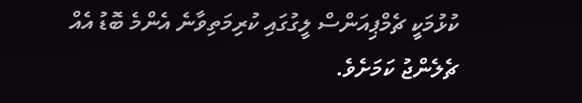ކުޅުމަކީ ޗެމްޕިއަންސް ލީގުގައި ކުރިމަތިވާނެ އެންމެ ބޮޑު އެއް ޗެލެންޖު ކަމަށެވެ.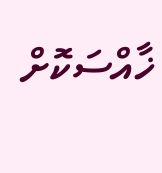ޚާއްސަކޮށް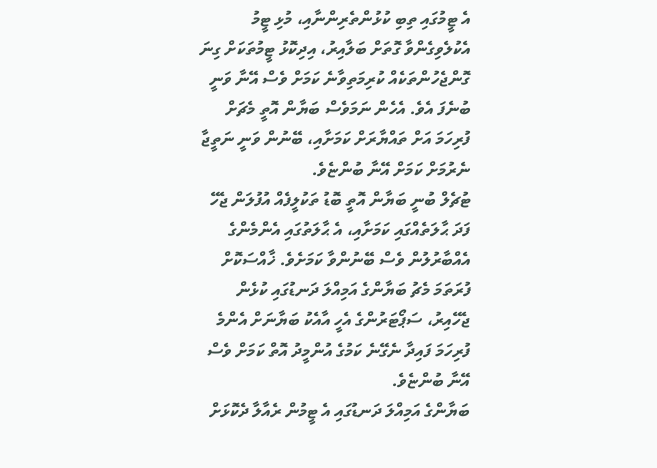އެ ޓީމުގައި ތިބި ކުޅުންތެރިންނާއި، މުޅި ޓީމު އެކުލެވިގެންވާ ގޮތަށް ބަލާއިރު، އިދިކޮޅު ޓީމުތަކަށް ގިނަ ގޮންޖެހުންތަކެއް ކުރިމަތިވާނެ ކަމަށް ވެސް އޭނާ ވަނީ ބުނެފަ އެވެ. އެހެން ނަމަވެސް ބަޔާން އޮތީ މެޗަށް ފުރިހަމަ އަށް ތައްޔާރަށް ކަމަށާއި، ބޭނުން ވަނީ ނަތީޖާ ނެރުމަށް ކަމަށް އޭނާ ބުންޏެވެ.
ޓުޗެލް ބުނީ ބަޔާން އޮތީ ބޮޑު ތަކުލީފެއް އުފުލަން ޖެހޭ ފަދަ ޙާލަތެއްގައި ކަމަށާއި، އެ ޙާލަތުގައި އެންމެންގެ އެއްބާރުލުން ވެސް ބޭނުންވާ ކަމަށެވެ. ޚާއްސަކޮށް ފުރަތަމަ މެޗު ބަޔާންގެ އަމިއްލަ ދަނޑުގައި ކުޅެން ޖެހޭއިރު، ސަޕޯޓަރުންގެ އެހީ އާއެކު ބަޔާނަށް އެންމެ ފުރިހަމަ ފައިދާ ނެގޭނެ ކަމުގެ އުންމީދު އޮތް ކަމަށް ވެސް އޭނާ ބުންޏެވެ.
ބަޔާންގެ އަމިއްލަ ދަނޑުގައި އެ ޓީމުން ރެއާލާ ދެކޮޅަށް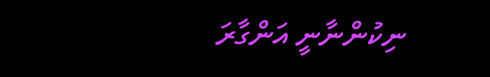ނިކުންނާނީ އަންގާރަ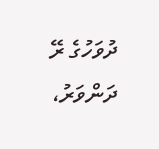ދުވަހުގެ ރޭ ދަންވަރު،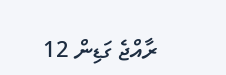ރާއްޖެ ގަޑިން 12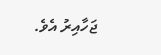ޖަހާއިރު އެވެ.